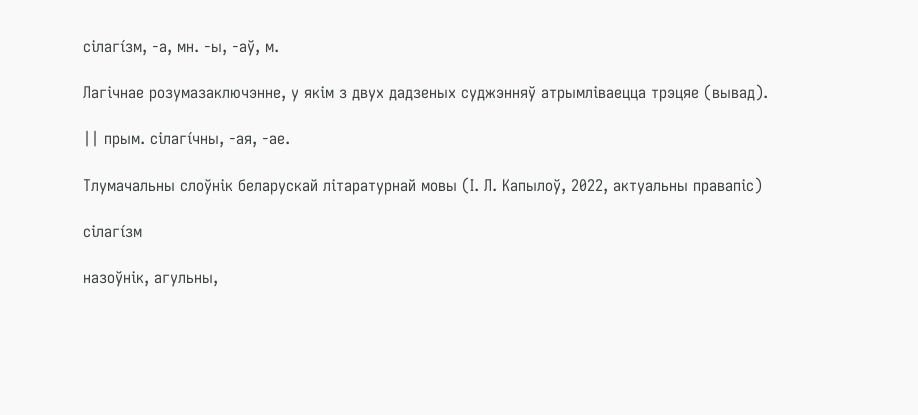сілагі́зм, -а, мн. -ы, -аў, м.

Лагічнае розумазаключэнне, у якім з двух дадзеных суджэнняў атрымліваецца трэцяе (вывад).

|| прым. сілагі́чны, -ая, -ае.

Тлумачальны слоўнік беларускай літаратурнай мовы (І. Л. Капылоў, 2022, актуальны правапіс)

сілагі́зм

назоўнік, агульны,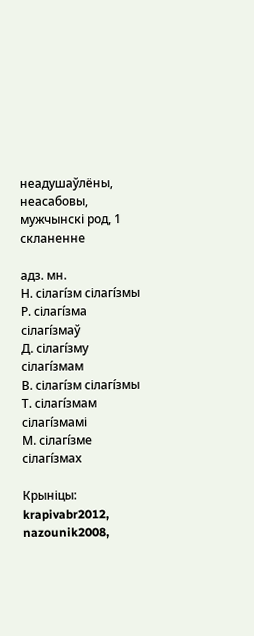неадушаўлёны, неасабовы, мужчынскі род, 1 скланенне

адз. мн.
Н. сілагі́зм сілагі́змы
Р. сілагі́зма сілагі́змаў
Д. сілагі́зму сілагі́змам
В. сілагі́зм сілагі́змы
Т. сілагі́змам сілагі́змамі
М. сілагі́зме сілагі́змах

Крыніцы: krapivabr2012, nazounik2008,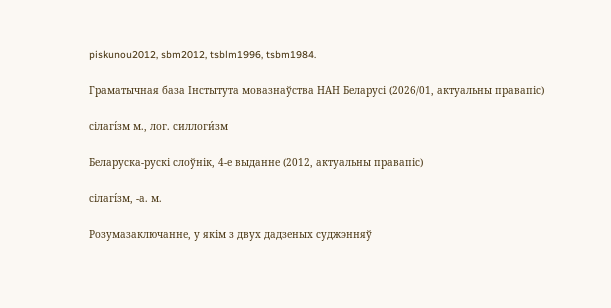piskunou2012, sbm2012, tsblm1996, tsbm1984.

Граматычная база Інстытута мовазнаўства НАН Беларусі (2026/01, актуальны правапіс)

сілагі́зм м., лог. силлоги́зм

Беларуска-рускі слоўнік, 4-е выданне (2012, актуальны правапіс)

сілагі́зм, ‑а. м.

Розумазаключанне, у якім з двух дадзеных суджэнняў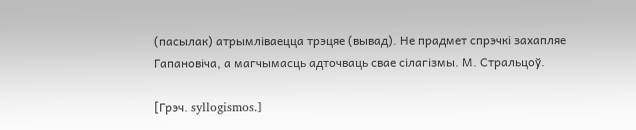(пасылак) атрымліваецца трэцяе (вывад). Не прадмет спрэчкі захапляе Гапановіча, а магчымасць адточваць свае сілагізмы. М. Стральцоў.

[Грэч. syllogismos.]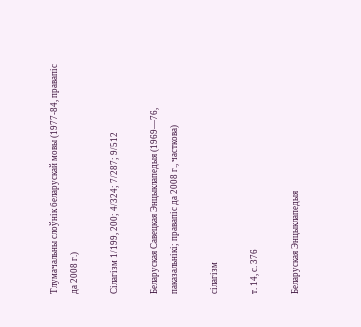Тлумачальны слоўнік беларускай мовы (1977-84, правапіс да 2008 г.)

Сілагізм 1/199, 200; 4/324; 7/287; 9/512

Беларуская Савецкая Энцыклапедыя (1969—76, паказальнікі; правапіс да 2008 г., часткова)

сілагізм

т. 14, с. 376

Беларуская Энцыклапедыя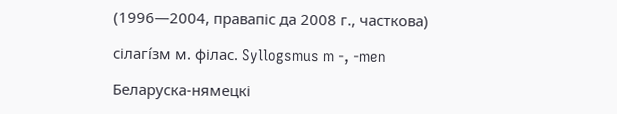(1996—2004, правапіс да 2008 г., часткова)

сілагі́зм м. філас. Syllogsmus m -, -men

Беларуска-нямецкі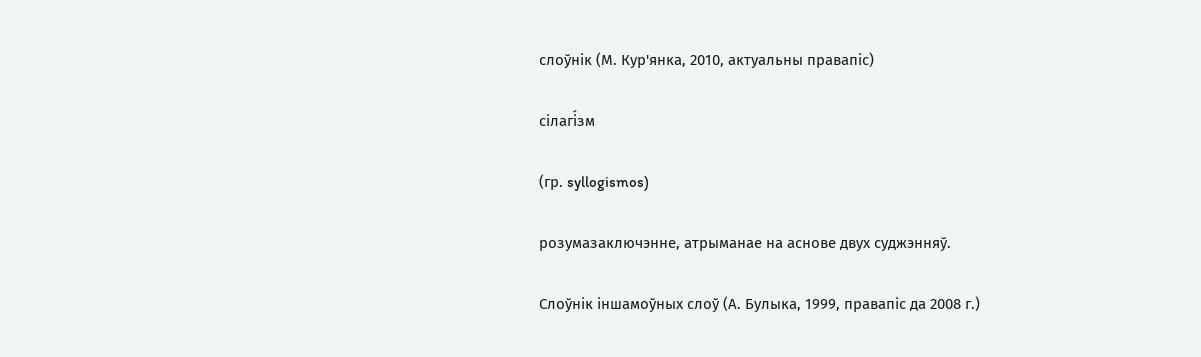слоўнік (М. Кур'янка, 2010, актуальны правапіс)

сілагі́зм

(гр. syllogismos)

розумазаключэнне, атрыманае на аснове двух суджэнняў.

Слоўнік іншамоўных слоў (А. Булыка, 1999, правапіс да 2008 г.)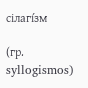сілагі́зм

(гр. syllogismos)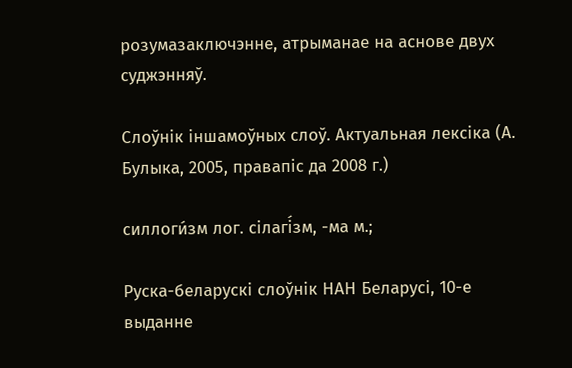розумазаключэнне, атрыманае на аснове двух суджэнняў.

Слоўнік іншамоўных слоў. Актуальная лексіка (А. Булыка, 2005, правапіс да 2008 г.)

силлоги́зм лог. сілагі́зм, -ма м.;

Руска-беларускі слоўнік НАН Беларусі, 10-е выданне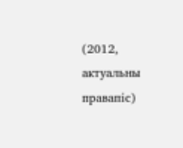(2012, актуальны правапіс)